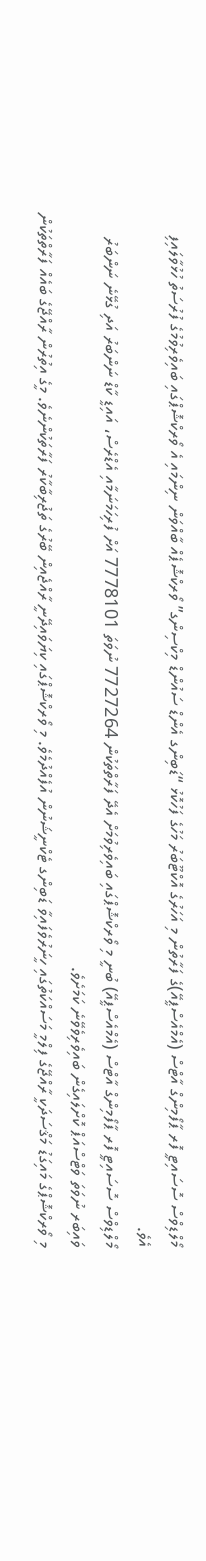މޯލްޑިވްސް ސޮސައިޓީ ފޮރ ޕާފޯމިންގް އާޓްސް (އެމްއެސްޕީއޭ)ގެ ފަރާތުން މި އަހަރުގެ އޮކްޓޫބަރު މަހުގެ ފަހުކޮޅު “ޑަބިންގ އެންޑް ސައުންޑް މިކްސިންގ” ވޯރކްޝޮޕެއް ބާއްވަން ނިންމައި އެ ވޯރކްޝޮޕްގައި ބައިވެރިވުމުގެ ފުރުސަތު ހުޅުވާލައިފި އެވެ.
މޯލްޑިވްސް ސޮސައިޓީ ފޮރ ޕާފޯމިންގް އާޓްސް (އެމްއެސްޕީއޭ) ބުނީ މި ވޯރކްޝޮޕްގައި ބައިވެރިވުމަށް އެދޭ ފަރާތްތަކުން 7727264 ނުވަތަ 7778101 އަށް ފުރިހަމަނަމާއި އެޑްރެސް، އައިޑީ ކާޑް ނަންބަރު އަދި ގުޅޭނެ ނަންބަރު ވައިބަރ ނުވަތަ ވަޓްސްއަޕް ކޮށްލައިގެން ބައިވެރިވެވޭނެ ކަމަށެވެ.
މި ވޯރކްޝޮޕްގެ މައިގަޑު މަޤްސަދަކީ ރާއްޖޭގެ ފިލްމީ މަސައްކަތުގައި ހީނަރުވެފައިވާ ޑަބިންގ ޓެކްނީޝަނުން އުފެއްދުމެވެ. މި ވޯރކްޝޮޕްގައި ކިޔަވައިދޭނީ ރާއްޖެއިން ބޭރުގެ ތަޖުރިބާކާރު ފަރާތަކުންނެވެ. މީގެ އިތުރުން ރާއްޖޭގެ ބައެއް ފަރާތްތަކުން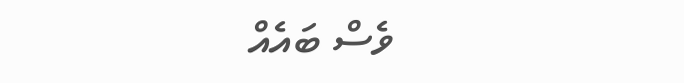ވެސް ބައެއް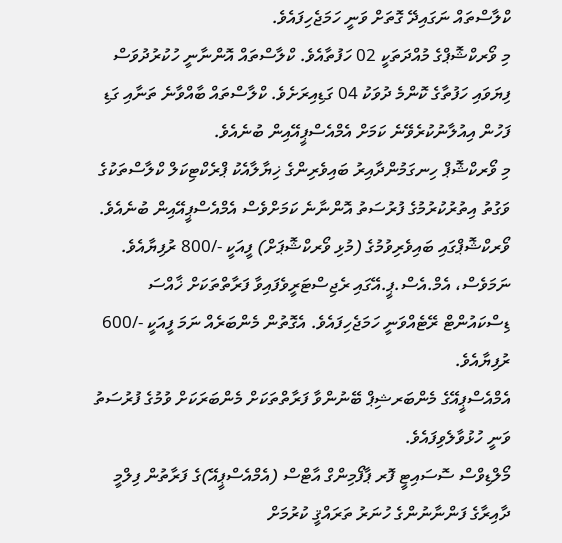ކްލާސްތައް ނަގައިދޭ ގޮތަށް ވަނީ ހަމަޖެހިފައެވެ.
މި ވޯރކްޝޮޕްގެ މުއްދަތަކީ 02 ހަފުތާއެވެ. ކްލާސްތައް އޮންނާނީ ހުކުރުދުވަސް ފިޔަވައި ހަފުތާގެ ކޮންމެ ދުވަކު 04 ގަޑިއިރަށެވެ. ކްލާސްތައް ބާއްވާނެ ތަނާއި ގަޑި ފަހުން އިއުލާނުކުރެވޭނެ ކަމަށް އެމްއެސްޕީއޭއިން ބުނެއެވެ.
މި ވޯރކްޝޮޕް ހިނގަމުންދާއިރު ބައިވެރިންގެ ޚިޔާލާއެކު ޕްރެކްޓިކަލް ކްލާސްތަކުގެ ވަގުތު އިތުރުކުރުމުގެ ފުރުސަތު އޮންނާނެ ކަމަށްވެސް އެމްއެސްޕީއޭއިން ބުނެއެވެ.
ވޯރކްޝޮޕްގައި ބައިވެރިވުމުގެ (މުޅި ވޯރކްޝޮޕަށް) ފީއަކީ -/800 ރުފިޔާއެވެ. ނަމަވެސް، އެމް.އެސް.ޕީ.އޭގައި ރެޖިސްޓަރީވެފައިވާ ފަރާތްތަކަށް ޚާއްސަ ޑިސްކައުންޓް ރޭޓެއްވަނީ ހަމަޖެހިފައެވެ. އެގޮތުން މެންބަރެއް ނަމަ ފީއަކީ -/600 ރުފިޔާއެވެ.
އެމްއެސްޕީއޭގެ މެންބަރޝިޕް ބޭނުންވާ ފަރާތްތަކަށް މެންބަރަކަށް ވުމުގެ ފުރުސަތު ވަނީ ހުޅުވާލެވިފައެވެ.
މޯލްޑިވްސް ސޮސައިޓީ ފޮރ ޕާފޯމިންގް އާޓްސް (އެމްއެސްޕީއޭ)ގެ ފަރާތުން ފިލްމީ ދާއިރާގެ ފަންނާނުންގެ ހުނަރު ތަރައްޤީ ކުރުމަށް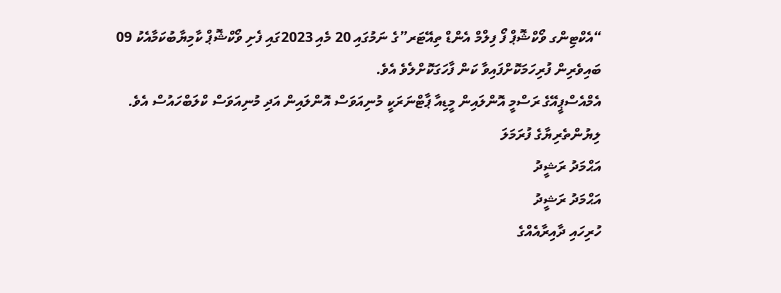“އެކްޓިންގ ވޯކްޝޮޕް ފޯ ފިލްމް އެންޑް ތިއޭޓަރ”ގެ ނަމުގައި 20 މެއި 2023ގައި ފެށި ވޯކްޝޮޕް ކާމިޔާބުކަމާއެކު 09 ބައިވެރިން ފުރިހަމަކޮށްފައިވާ ކަން ފާހަގަކޮށްލެވެ އެވެ.
އެމްއެސްޕީއޭގެ ރަސްމީ އޮންލައިން މީޑިއާ ޕާޓްނަރަކީ މުނިއަވަސް އޮންލައިން އަދި މުނިއަވަސް ކްލަބްހައުސް އެވެ.
ލިޔުންތެރިޔާގެ ފުރަމަލަ
އަޙްމަދު ރަޝީދު
އަޙްމަދު ރަޝީދު
ހުރިހައި ދާއިރާއެއްގެ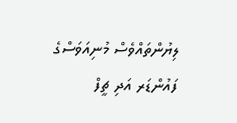ލިޔުންތައްވެސް މުނިއަވަސްގެ ފައުންޑަރ އަދި ޗީފް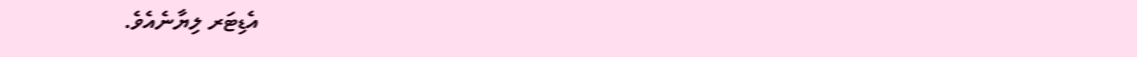އެޑިޓަރ ލިޔާނެއެވެ.